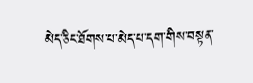མེད་ཅིང་ཐོགས་པ་མེད་པ་དག་གིས་བསྟན་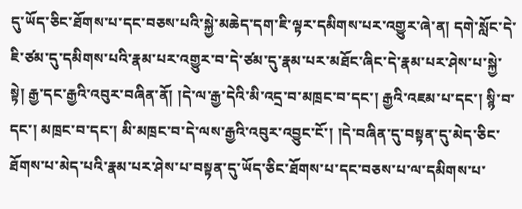དུ་ཡོད་ཅིང་ཐོགས་པ་དང་བཅས་པའི་སྐྱེ་མཆེད་དག་ཇི་ལྟར་དམིགས་པར་འགྱུར་ཞེ་ན། དགེ་སློང་དེ་ཇི་ཙམ་དུ་དམིགས་པའི་རྣམ་པར་འགྱུར་བ་དེ་ཙམ་དུ་རྣམ་པར་མཐོང་ཞིང་དེ་རྣམ་པར་ཤེས་པ་སྐྱེ་སྟེ། རྒྱ་དང་རྒྱའི་འབུར་བཞིན་ནོ། །དེ་ལ་རྒྱ་དེའི་མི་འདྲ་བ་མཁྲང་བ་དང་། རྒྱའི་འཇམ་པ་དང་། སྙི་བ་དང་། མཁྲང་བ་དང་། མི་མཁྲང་བ་དེ་ལས་རྒྱའི་འབུར་འབྱུང་ངོ་། །དེ་བཞིན་དུ་བསྟན་དུ་མེད་ཅིང་ཐོགས་པ་མེད་པའི་རྣམ་པར་ཤེས་པ་བསྟན་དུ་ཡོད་ཅིང་ཐོགས་པ་དང་བཅས་པ་ལ་དམིགས་པ་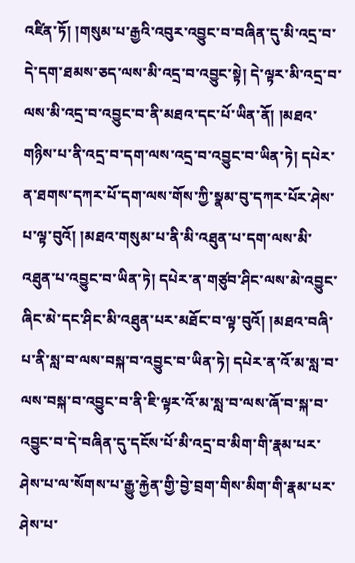འཛིན་ཏོ། །གསུམ་པ་རྒྱའི་འབུར་འབྱུང་བ་བཞིན་དུ་མི་འདྲ་བ་དེ་དག་ཐམས་ཅད་ལས་མི་འདྲ་བ་འབྱུང་སྟེ། དེ་ལྟར་མི་འདྲ་བ་ལས་མི་འདྲ་བ་འབྱུང་བ་ནི་མཐའ་དང་པོ་ཡིན་ནོ། །མཐའ་གཉིས་པ་ནི་འདྲ་བ་དག་ལས་འདྲ་བ་འབྱུང་བ་ཡིན་ཏེ། དཔེར་ན་ཐགས་དཀར་པོ་དག་ལས་གོས་ཀྱི་སྣམ་བུ་དཀར་པོར་ཤེས་པ་ལྟ་བུའོ། །མཐའ་གསུམ་པ་ནི་མི་འཐུན་པ་དག་ལས་མི་འཐུན་པ་འབྱུང་བ་ཡིན་ཏེ། དཔེར་ན་གཙུབ་ཤིང་ལས་མེ་འབྱུང་ཞིང་མེ་དང་ཤིང་མི་འཐུན་པར་མཐོང་བ་ལྟ་བུའོ། །མཐའ་བཞི་པ་ནི་སླ་བ་ལས་བསྐ་བ་འབྱུང་བ་ཡིན་ཏེ། དཔེར་ན་འོ་མ་སླ་བ་ལས་བསྐ་བ་འབྱུང་བ་ནི་ཇི་ལྟར་འོ་མ་སླ་བ་ལས་ཞོ་བ་སྐ་བ་འབྱུང་བ་དེ་བཞིན་དུ་དངོས་པོ་མི་འདྲ་བ་མིག་གི་རྣམ་པར་ཤེས་པ་ལ་སོགས་པ་རྒྱུ་རྐྱེན་གྱི་བྱེ་བྲག་གིས་མིག་གི་རྣམ་པར་ཤེས་པ་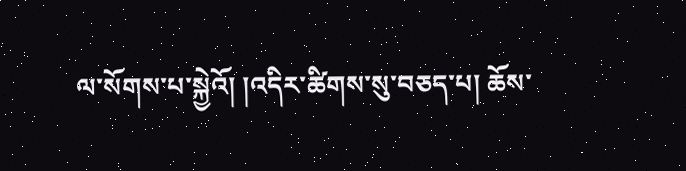ལ་སོགས་པ་སྐྱེའོ། །འདིར་ཚིགས་སུ་བཅད་པ། ཆོས་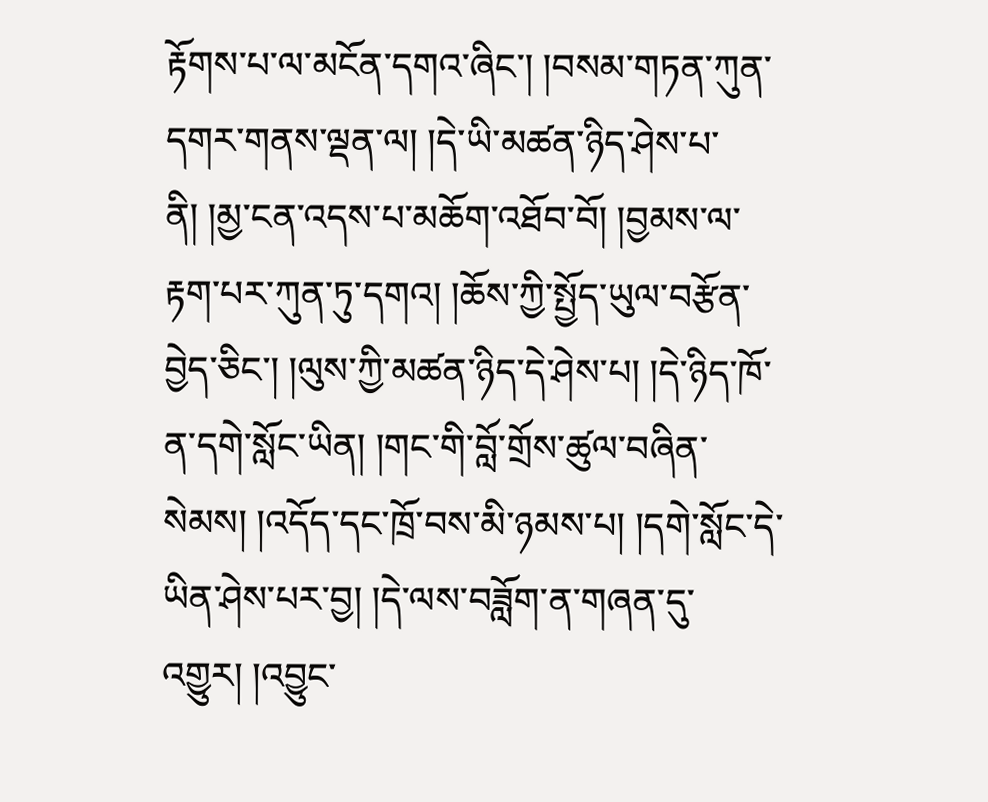རྟོགས་པ་ལ་མངོན་དགའ་ཞིང་། །བསམ་གཏན་ཀུན་དགར་གནས་ལྡན་ལ། །དེ་ཡི་མཚན་ཉིད་ཤེས་པ་ནི། །མྱ་ངན་འདས་པ་མཆོག་འཐོབ་བོ། །བྱམས་ལ་རྟག་པར་ཀུན་ཏུ་དགའ། །ཆོས་ཀྱི་སྤྱོད་ཡུལ་བརྩོན་བྱེད་ཅིང་། །ལུས་ཀྱི་མཚན་ཉིད་དེ་ཤེས་པ། །དེ་ཉིད་ཁོ་ན་དགེ་སློང་ཡིན། །གང་གི་བློ་གྲོས་ཚུལ་བཞིན་སེམས། །འདོད་དང་ཁྲོ་བས་མི་ཉམས་པ། །དགེ་སློང་དེ་ཡིན་ཤེས་པར་བྱ། །དེ་ལས་བཟློག་ན་གཞན་དུ་འགྱུར། །འབྱུང་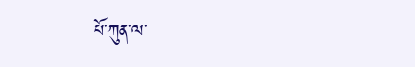པོ་ཀུན་ལ་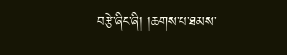བརྩེ་ཞིང་ཞི། །ཆགས་པ་ཐམས་